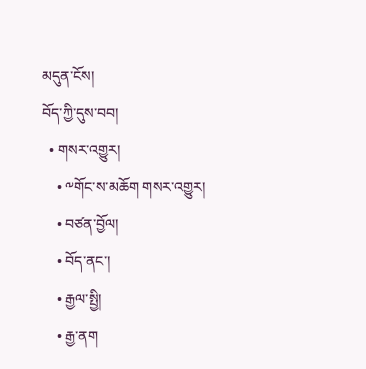མདུན་ངོས།
བོད་ཀྱི་དུས་བབ།
  • གསར་འགྱུར།
    • ༸གོང་ས་མཆོག གསར་འགྱུར།
    • བཙན་བྱོལ།
    • བོད་ནང་།
    • རྒྱལ་སྤྱི།
    • རྒྱ་ནག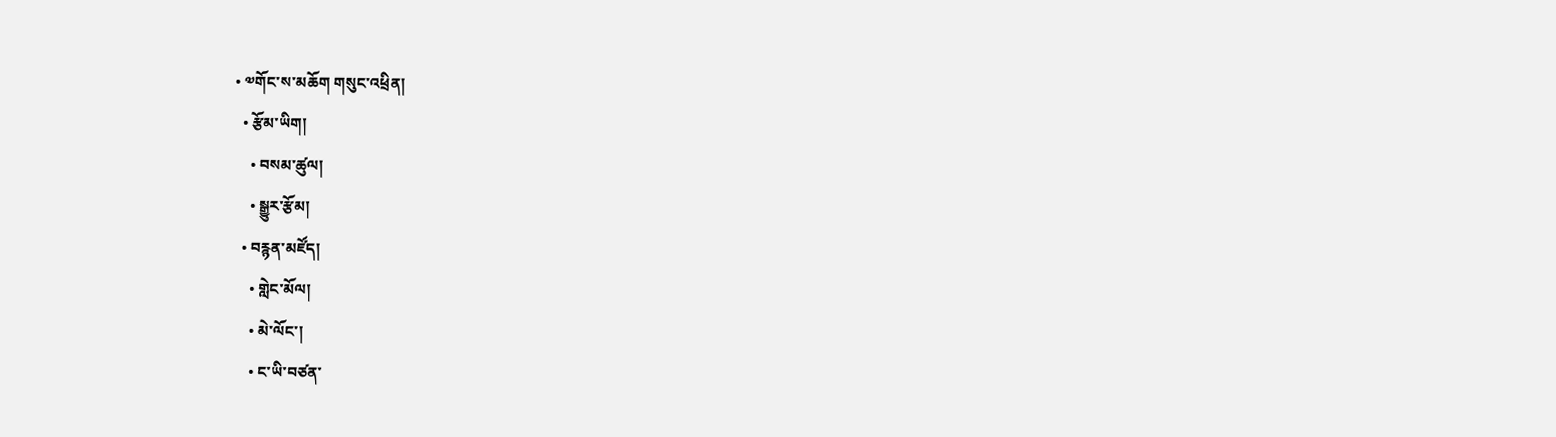• ༧གོང་ས་མཆོག གསུང་འཕྲིན།
  • རྩོམ་ཡིག།
    • བསམ་ཚུལ།
    • སྒྱུར་རྩོམ།
  • བརྙན་མཛོད།
    • གླེང་མོལ།
    • མེ་ལོང་།
    • ང་ཡི་བཙན་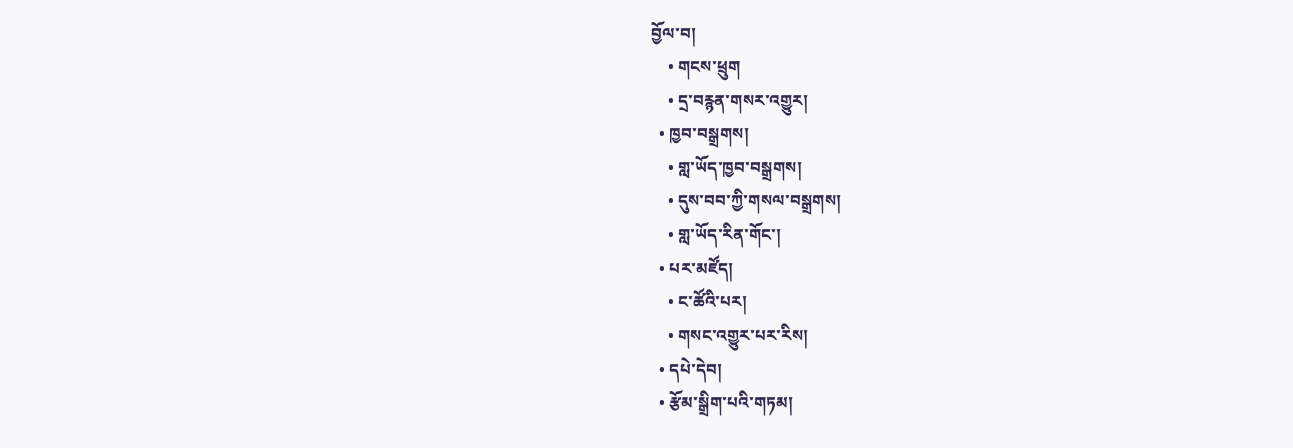བྱོལ་བ།
    • གངས་ཕྲུག
    • དྲ་བརྙན་གསར་འགྱུར།
  • ཁྱབ་བསྒྲགས།
    • གླ་ཡོད་ཁྱབ་བསྒྲགས།
    • དུས་བབ་ཀྱི་གསལ་བསྒྲགས།
    • གླ་ཡོད་རིན་གོང་།
  • པར་མཛོད།
    • ང་ཚོའི་པར།
    • གསང་འགྱུར་པར་རིས།
  • དཔེ་དེབ།
  • རྩོམ་སྒྲིག་པའི་གཏམ།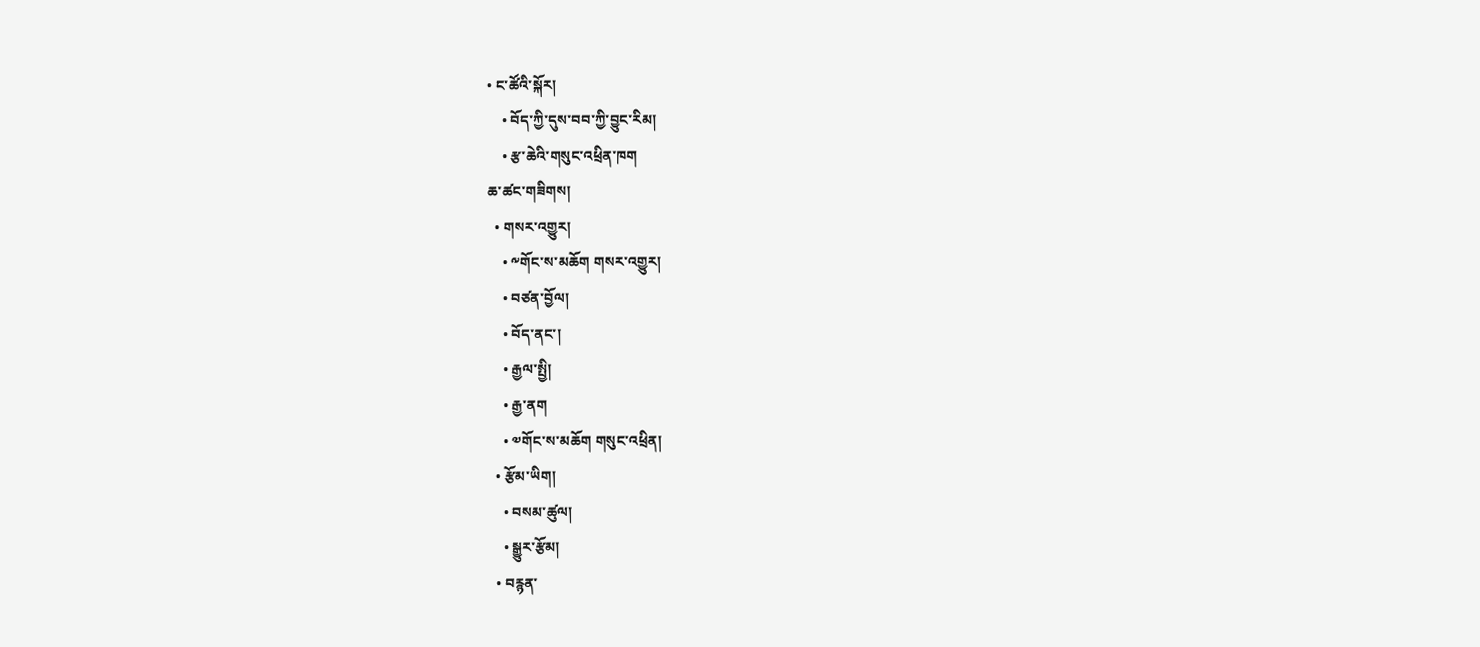• ང་ཚོའི་སྐོར།
    • བོད་ཀྱི་དུས་བབ་ཀྱི་བྱུང་རིམ།
    • རྩ་ཆེའི་གསུང་འཕྲིན་ཁག
ཆ་ཚང་གཟིགས།
  • གསར་འགྱུར།
    • ༸གོང་ས་མཆོག གསར་འགྱུར།
    • བཙན་བྱོལ།
    • བོད་ནང་།
    • རྒྱལ་སྤྱི།
    • རྒྱ་ནག
    • ༧གོང་ས་མཆོག གསུང་འཕྲིན།
  • རྩོམ་ཡིག།
    • བསམ་ཚུལ།
    • སྒྱུར་རྩོམ།
  • བརྙན་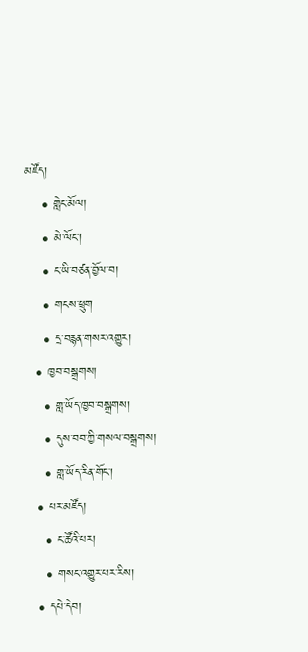མཛོད།
    • གླེང་མོལ།
    • མེ་ལོང་།
    • ང་ཡི་བཙན་བྱོལ་བ།
    • གངས་ཕྲུག
    • དྲ་བརྙན་གསར་འགྱུར།
  • ཁྱབ་བསྒྲགས།
    • གླ་ཡོད་ཁྱབ་བསྒྲགས།
    • དུས་བབ་ཀྱི་གསལ་བསྒྲགས།
    • གླ་ཡོད་རིན་གོང་།
  • པར་མཛོད།
    • ང་ཚོའི་པར།
    • གསང་འགྱུར་པར་རིས།
  • དཔེ་དེབ།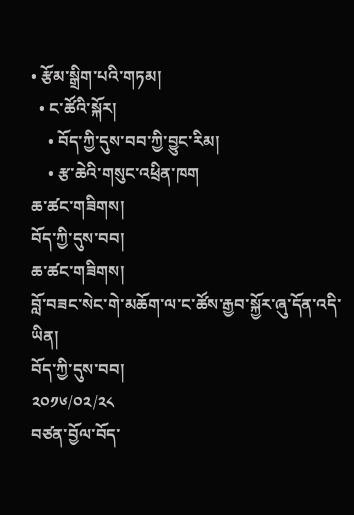• རྩོམ་སྒྲིག་པའི་གཏམ།
  • ང་ཚོའི་སྐོར།
    • བོད་ཀྱི་དུས་བབ་ཀྱི་བྱུང་རིམ།
    • རྩ་ཆེའི་གསུང་འཕྲིན་ཁག
ཆ་ཚང་གཟིགས།
བོད་ཀྱི་དུས་བབ།
ཆ་ཚང་གཟིགས།
བློ་བཟང་སེང་གེ་མཆོག་ལ་ང་ཚོས་རྒྱབ་སྐྱོར་ཞུ་དོན་འདི་ཡིན།
བོད་ཀྱི་དུས་བབ།
༢༠༡༦/༠༢/༢༨
བཙན་བྱོལ་བོད་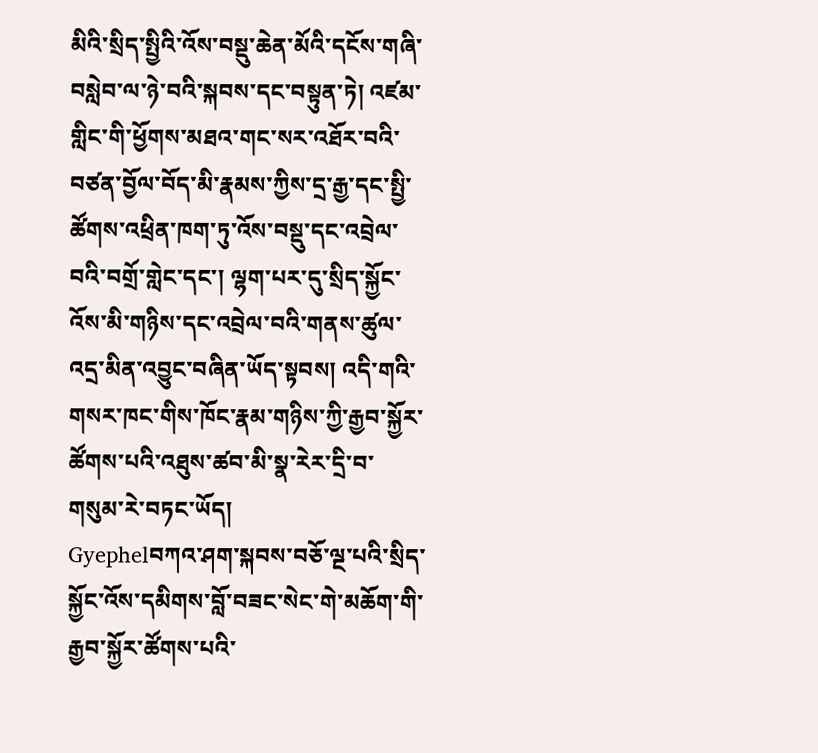མིའི་སྲིད་སྤྱིའི་འོས་བསྡུ་ཆེན་མོའི་དངོས་གཞི་བསླེབ་ལ་ཉེ་བའི་སྐབས་དང་བསྟུན་ཏེ། འཛམ་གླིང་གི་ཕྱོགས་མཐའ་གང་སར་འཐོར་བའི་བཙན་བྱོལ་བོད་མི་རྣམས་ཀྱིས་དྲ་རྒྱ་དང་སྤྱི་ཚོགས་འཕྲིན་ཁག་ཏུ་འོས་བསྡུ་དང་འབྲེལ་བའི་བགྲོ་གླེང་དང་། ལྷག་པར་དུ་སྲིད་སྐྱོང་འོས་མི་གཉིས་དང་འབྲེལ་བའི་གནས་ཚུལ་འདྲ་མིན་འབྱུང་བཞིན་ཡོད་སྟབས། འདི་གའི་གསར་ཁང་གིས་ཁོང་རྣམ་གཉིས་ཀྱི་རྒྱབ་སྐྱོར་ཚོགས་པའི་འཐུས་ཚབ་མི་སྣ་རེར་དྲི་བ་གསུམ་རེ་བཏང་ཡོད།
Gyephelབཀའ་ཤག་སྐབས་བཅོ་ལྔ་པའི་སྲིད་སྐྱོང་འོས་དམིགས་བློ་བཟང་སེང་གེ་མཆོག་གི་རྒྱབ་སྐྱོར་ཚོགས་པའི་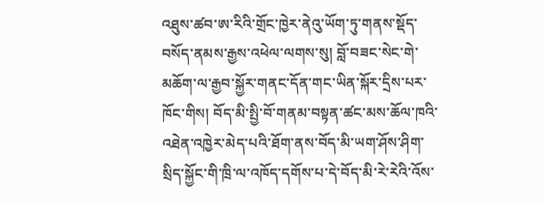འཐུས་ཚབ་ཨ་རིའི་གྲོང་ཁྱེར་ནེའུ་ཡོག་ཏུ་གནས་སྡོད་བསོད་ནམས་རྒྱས་འཕེལ་ལགས་སུ། བློ་བཟང་སེང་གེ་མཆོག་ལ་རྒྱབ་སྐྱོར་གནང་དོན་གང་ཡིན་སྐོར་དྲིས་པར་ཁོང་གིས། བོད་མི་སྤྱི་བོ་གནམ་བསྟན་ཚང་མས་ཆོལ་ཁའི་འཐེན་འཁྱེར་མེད་པའི་ཐོག་ནས་བོད་མི་ཡག་ཤོས་ཤིག་སྲིད་སྐྱོང་གི་ཁྲི་ལ་འཁོད་དགོས་པ་དེ་བོད་མི་རེ་རེའི་འོས་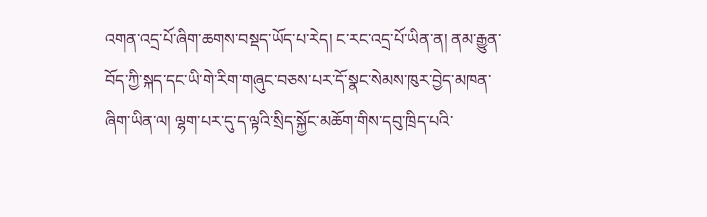འགན་འདྲ་པོ་ཞིག་ཆགས་བསྡད་ཡོད་པ་རེད། ང་རང་འདྲ་པོ་ཡིན་ན། ནམ་རྒྱུན་བོད་ཀྱི་སྐད་དང་ཡི་གེ་རིག་གཞུང་བཅས་པར་དོ་སྣང་སེམས་ཁུར་བྱེད་མཁན་ཞིག་ཡིན་ལ། ལྷག་པར་དུ་ད་ལྟའི་སྲིད་སྐྱོང་མཆོག་གིས་དབུ་ཁྲིད་པའི་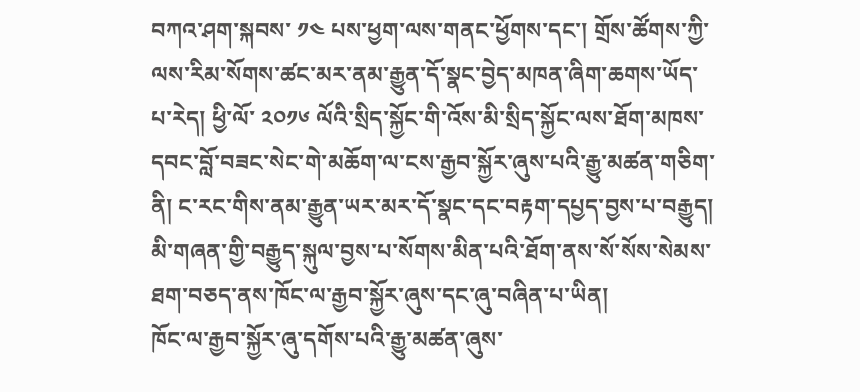བཀའ་ཤག་སྐབས་ ༡༤ པས་ཕྱག་ལས་གནང་ཕྱོགས་དང་། གྲོས་ཚོགས་ཀྱི་ལས་རིམ་སོགས་ཚང་མར་ནམ་རྒྱུན་དོ་སྣང་བྱེད་མཁན་ཞིག་ཆགས་ཡོད་པ་རེད། ཕྱི་ལོ་ ༢༠༡༦ ལོའི་སྲིད་སྐྱོང་གི་འོས་མི་སྲིད་སྐྱོང་ལས་ཐོག་མཁས་དབང་བློ་བཟང་སེང་གེ་མཆོག་ལ་ངས་རྒྱབ་སྐྱོར་ཞུས་པའི་རྒྱུ་མཚན་གཅིག་ནི། ང་རང་གིས་ནམ་རྒྱུན་ཡར་མར་དོ་སྣང་དང་བརྟག་དཔྱད་བྱས་པ་བརྒྱུད། མི་གཞན་གྱི་བརྒྱུད་སྐུལ་བྱས་པ་སོགས་མིན་པའི་ཐོག་ནས་སོ་སོས་སེམས་ཐག་བཅད་ནས་ཁོང་ལ་རྒྱབ་སྐྱོར་ཞུས་དང་ཞུ་བཞིན་པ་ཡིན།
ཁོང་ལ་རྒྱབ་སྐྱོར་ཞུ་དགོས་པའི་རྒྱུ་མཚན་ཞུས་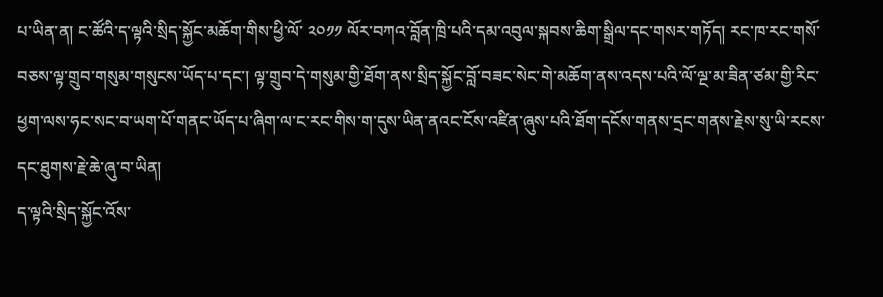པ་ཡིན་ན། ང་ཚོའི་ད་ལྟའི་སྲིད་སྐྱོང་མཆོག་གིས་ཕྱི་ལོ་ ༢༠༡༡ ལོར་བཀའ་བློན་ཁྲི་པའི་དམ་འབུལ་སྐབས་ཆིག་སྒྲིལ་དང་གསར་གཏོད། རང་ཁ་རང་གསོ་བཅས་ལྟ་གྲུབ་གསུམ་གསུངས་ཡོད་པ་དང་། ལྟ་གྲུབ་དེ་གསུམ་གྱི་ཐོག་ནས་སྲིད་སྐྱོང་བློ་བཟང་སེང་གེ་མཆོག་ནས་འདས་པའི་ལོ་ལྔ་མ་ཟིན་ཙམ་གྱི་རིང་ཕྱག་ལས་ཧང་སང་བ་ཡག་པོ་གནང་ཡོད་པ་ཞིག་ལ་ང་རང་གིས་ག་དུས་ཡིན་ནའང་ངོས་འཛིན་ཞུས་པའི་ཐོག་དངོས་གནས་དྲང་གནས་རྗེས་སུ་ཡི་རངས་དང་ཐུགས་རྗེ་ཆེ་ཞུ་བ་ཡིན།
ད་ལྟའི་སྲིད་སྐྱོང་འོས་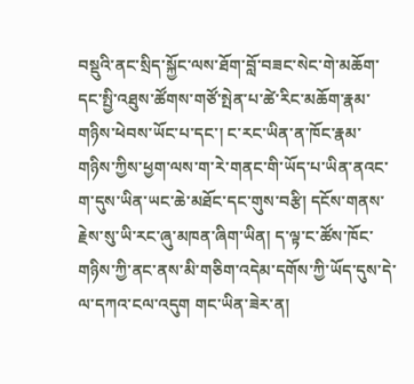བསྡུའི་ནང་སྲིད་སྐྱོང་ལས་ཐོག་བློ་བཟང་སེང་གེ་མཆོག་དང་སྤྱི་འཐུས་ཚོགས་གཙོ་སྤེན་པ་ཚེ་རིང་མཆོག་རྣམ་གཉིས་ཕེབས་ཡོང་པ་དང་། ང་རང་ཡིན་ན་ཁོང་རྣམ་གཉིས་ཀྱིས་ཕྱག་ལས་ག་རེ་གནང་གི་ཡོད་པ་ཡིན་ནའང་ག་དུས་ཡིན་ཡང་ཆེ་མཐོང་དང་གུས་བརྩི། དངོས་གནས་རྗེས་སུ་ཡི་རང་ཞུ་མཁན་ཞིག་ཡིན། ད་ལྟ་ང་ཚོས་ཁོང་གཉིས་ཀྱི་ནང་ནས་མི་གཅིག་འདེམ་དགོས་ཀྱི་ཡོད་དུས་དེ་ལ་དཀའ་ངལ་འདུག གང་ཡིན་ཟེར་ན།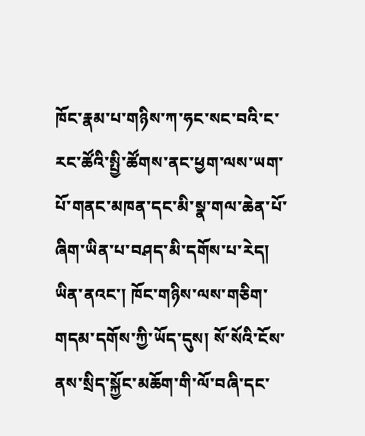ཁོང་རྣམ་པ་གཉིས་ཀ་ཧང་སང་བའི་ང་རང་ཚོའི་སྤྱི་ཚོགས་ནང་ཕྱག་ལས་ཡག་པོ་གནང་མཁན་དང་མི་སྣ་གལ་ཆེན་པོ་ཞིག་ཡིན་པ་བཤད་མི་དགོས་པ་རེད། ཡིན་ནའང་། ཁོང་གཉིས་ལས་གཅིག་གདམ་དགོས་ཀྱི་ཡོད་དུས། སོ་སོའི་ངོས་ནས་སྲིད་སྐྱོང་མཆོག་གི་ལོ་བཞི་དང་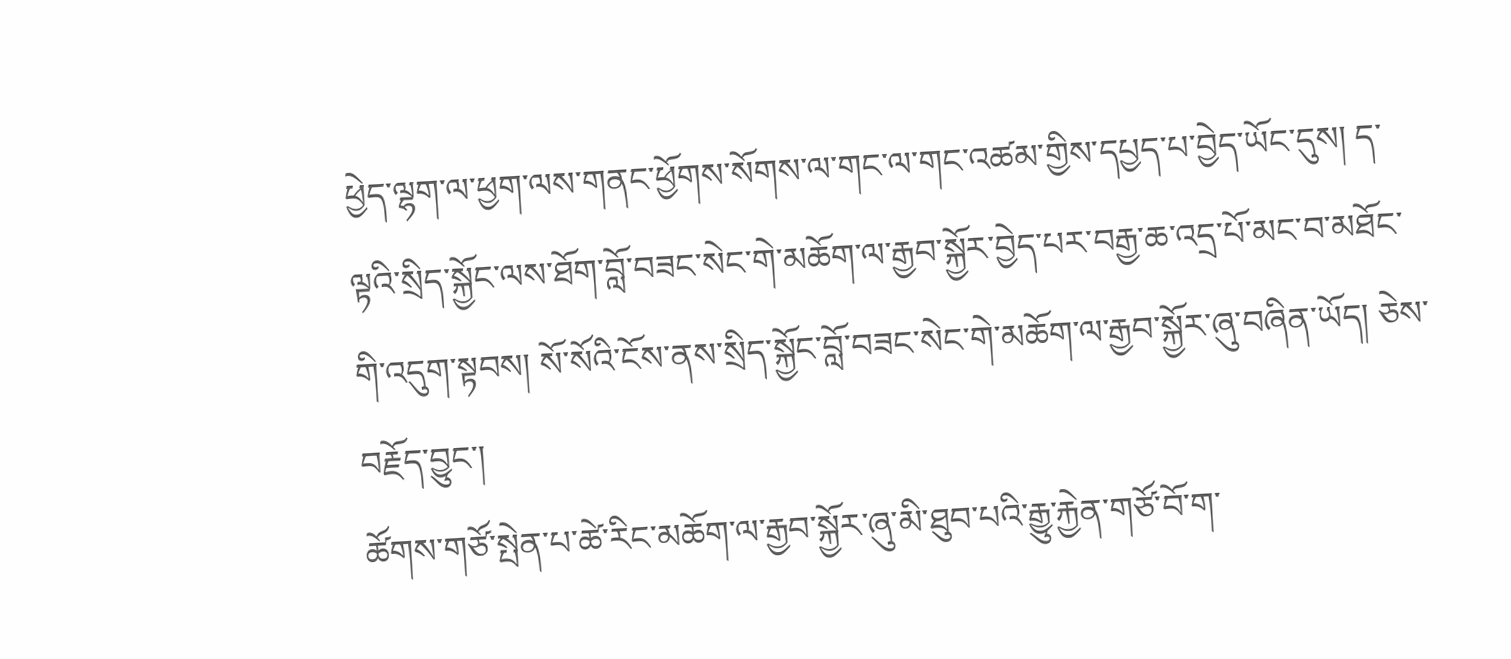ཕྱེད་ལྷག་ལ་ཕྱག་ལས་གནང་ཕྱོགས་སོགས་ལ་གང་ལ་གང་འཚམ་གྱིས་དཔྱད་པ་བྱེད་ཡོང་དུས། ད་ལྟའི་སྲིད་སྐྱོང་ལས་ཐོག་བློ་བཟང་སེང་གེ་མཆོག་ལ་རྒྱབ་སྐྱོར་བྱེད་པར་བརྒྱ་ཆ་འདྲ་པོ་མང་བ་མཐོང་གི་འདུག་སྟབས། སོ་སོའི་ངོས་ནས་སྲིད་སྐྱོང་བློ་བཟང་སེང་གེ་མཆོག་ལ་རྒྱབ་སྐྱོར་ཞུ་བཞིན་ཡོད། ཅེས་བརྗོད་བྱུང་།
ཚོགས་གཙོ་སྤེན་པ་ཚེ་རིང་མཆོག་ལ་རྒྱབ་སྐྱོར་ཞུ་མི་ཐུབ་པའི་རྒྱུ་རྐྱེན་གཙོ་བོ་ག་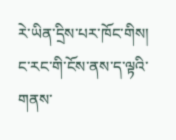རེ་ཡིན་དྲིས་པར་ཁོང་གིས། ང་རང་གི་ངོས་ནས་ད་ལྟའི་གནས་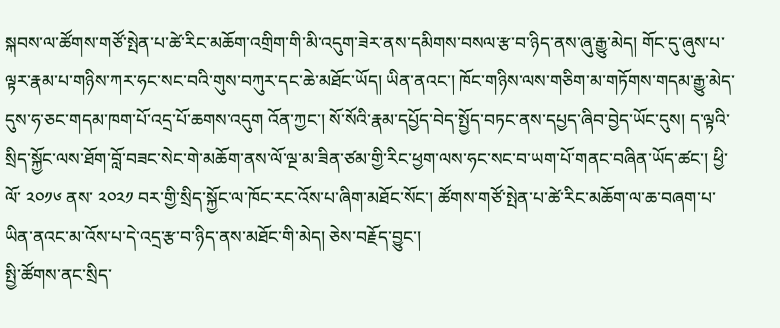སྐབས་ལ་ཚོགས་གཙོ་སྤེན་པ་ཚེ་རིང་མཆོག་འགྲིག་གི་མི་འདུག་ཟེར་ནས་དམིགས་བསལ་རྩ་བ་ཉིད་ནས་ཞུ་རྒྱུ་མེད། གོང་དུ་ཞུས་པ་ལྟར་རྣམ་པ་གཉིས་ཀར་ཧང་སང་བའི་གུས་བཀུར་དང་ཆེ་མཐོང་ཡོད། ཡིན་ནའང་། ཁོང་གཉིས་ལས་གཅིག་མ་གཏོགས་གདམ་རྒྱུ་མེད་དུས་ཧ་ཅང་གདམ་ཁག་པོ་འདྲ་པོ་ཆགས་འདུག འོན་ཀྱང་། སོ་སོའི་རྣམ་དཔྱོད་བེད་སྤྱོད་བཏང་ནས་དཔྱད་ཞིབ་བྱེད་ཡོང་དུས། ད་ལྟའི་སྲིད་སྐྱོང་ལས་ཐོག་བློ་བཟང་སེང་གེ་མཆོག་ནས་ལོ་ལྔ་མ་ཟིན་ཙམ་གྱི་རིང་ཕྱག་ལས་ཧང་སང་བ་ཡག་པོ་གནང་བཞིན་ཡོད་ཚང་། ཕྱི་ལོ་ ༢༠༡༦ ནས་ ༢༠༢༡ བར་གྱི་སྲིད་སྐྱོང་ལ་ཁོང་རང་འོས་པ་ཞིག་མཐོང་སོང་། ཚོགས་གཙོ་སྤེན་པ་ཚེ་རིང་མཆོག་ལ་ཆ་བཞག་པ་ཡིན་ནའང་མ་འོས་པ་དེ་འདྲ་རྩ་བ་ཉིད་ནས་མཐོང་གི་མེད། ཅེས་བརྗོད་བྱུང་།
སྤྱི་ཚོགས་ནང་སྲིད་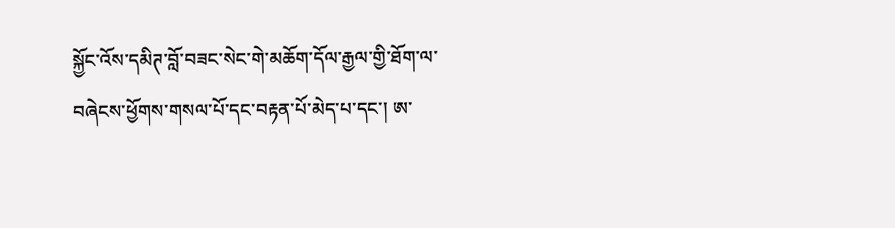སྐྱོང་འོས་དམིཊ་བློ་བཟང་སེང་གེ་མཆོག་དོལ་རྒྱལ་གྱི་ཐོག་ལ་བཞེངས་ཕྱོགས་གསལ་པོ་དང་བརྟན་པོ་མེད་པ་དང་། ཨ་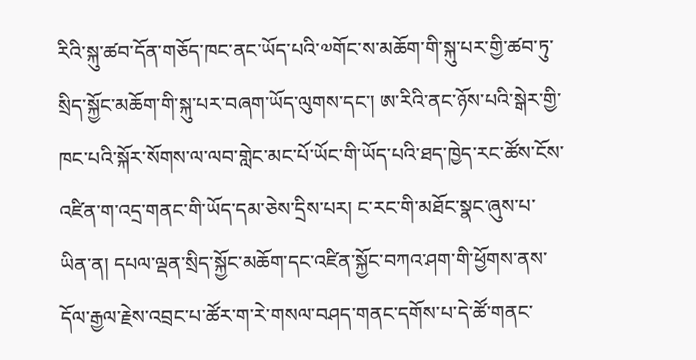རིའི་སྐུ་ཚབ་དོན་གཅོད་ཁང་ནང་ཡོད་པའི་༧གོང་ས་མཆོག་གི་སྐུ་པར་གྱི་ཚབ་ཏུ་སྲིད་སྐྱོང་མཆོག་གི་སྐུ་པར་བཞག་ཡོད་ལུགས་དང་། ཨ་རིའི་ནང་ཉོས་པའི་སྒེར་གྱི་ཁང་པའི་སྐོར་སོགས་ལ་ལབ་གླེང་མང་པོ་ཡོང་གི་ཡོད་པའི་ཐད་ཁྱེད་རང་ཚོས་ངོས་འཛིན་ག་འདྲ་གནང་གི་ཡོད་དམ་ཅེས་དྲིས་པར། ང་རང་གི་མཐོང་སྣང་ཞུས་པ་ཡིན་ན། དཔལ་ལྡན་སྲིད་སྐྱོང་མཆོག་དང་འཛིན་སྐྱོང་བཀའ་ཤག་གི་ཕྱོགས་ནས་དོལ་རྒྱལ་རྗེས་འབྲང་པ་ཚོར་ག་རེ་གསལ་བཤད་གནང་དགོས་པ་དེ་ཚོ་གནང་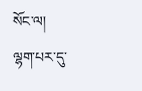སོང་ལ། ལྷག་པར་དུ་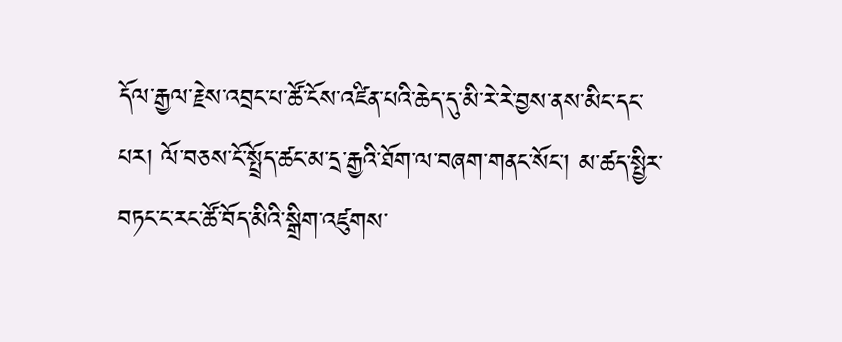དོལ་རྒྱལ་རྗེས་འབྲང་པ་ཚོ་ངོས་འཛིན་པའི་ཆེད་དུ་མི་རེ་རེ་བྱས་ནས་མིང་དང་པར། ལོ་བཅས་ངོ་སྤྲོད་ཚང་མ་དྲ་རྒྱའི་ཐོག་ལ་བཞག་གནང་སོང་། མ་ཚད་སྤྱིར་བཏང་ང་རང་ཚོ་བོད་མིའི་སྒྲིག་འཛུགས་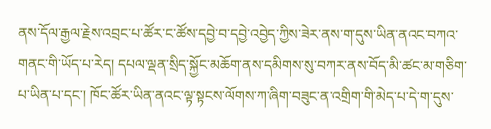ནས་དོལ་རྒྱལ་རྗེས་འབྲང་པ་ཚོར་ང་ཚོས་དབྱེ་བ་དབྱེ་འབྱེད་ཀྱིས་ཟེར་ནས་ག་དུས་ཡིན་ནའང་བཀའ་གནང་གི་ཡོད་པ་རེད། དཔལ་ལྡན་སྲིད་སྐྱོང་མཆོག་ནས་དམིགས་སུ་བཀར་ནས་བོད་མི་ཚང་མ་གཅིག་པ་ཡིན་པ་དང་། ཁོང་ཚོར་ཡིན་ནའང་ལྟ་སྟངས་ལོགས་ཀ་ཞིག་བཟུང་ན་འགྲིག་གི་མེད་པ་དེ་ག་དུས་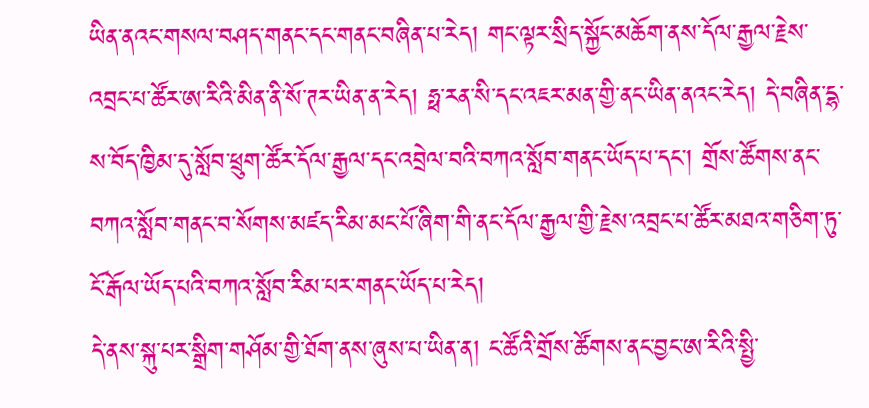ཡིན་ནའང་གསལ་བཤད་གནང་དང་གནང་བཞིན་པ་རེད། གང་ལྟར་སྲིད་སྐྱོང་མཆོག་ནས་དོལ་རྒྱལ་རྗེས་འབྲང་པ་ཚོར་ཨ་རིའི་མིན་ནི་སོ་ཊར་ཡིན་ན་རེད། ཧྥ་རན་སི་དང་འཇར་མན་གྱི་ནང་ཡིན་ནའང་རེད། དེ་བཞིན་དྷ་ས་བོད་ཁྱིམ་དུ་སློབ་ཕྲུག་ཚོར་དོལ་རྒྱལ་དང་འབྲེལ་བའི་བཀའ་སློབ་གནང་ཡོད་པ་དང་། གྲོས་ཚོགས་ནང་བཀའ་སློབ་གནང་བ་སོགས་མཛད་རིམ་མང་པོ་ཞིག་གི་ནང་དོལ་རྒྱལ་གྱི་རྗེས་འབྲང་པ་ཚོར་མཐའ་གཅིག་ཏུ་ངོ་རྒོལ་ཡོད་པའི་བཀའ་སློབ་རིམ་པར་གནང་ཡོད་པ་རེད།
དེ་ནས་སྐུ་པར་སྒྲིག་གཤོམ་གྱི་ཐོག་ནས་ཞུས་པ་ཡིན་ན། ང་ཚོའི་གྲོས་ཚོགས་ནང་བྱང་ཨ་རིའི་སྤྱི་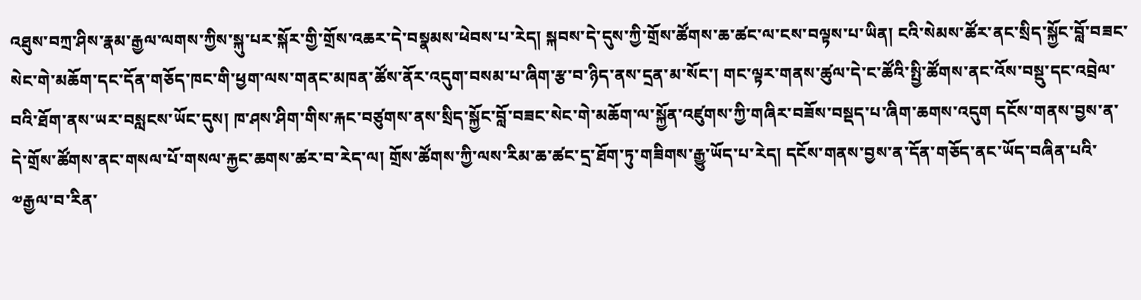འཐུས་བཀྲ་ཤིས་རྣམ་རྒྱལ་ལགས་ཀྱིས་སྐུ་པར་སྐོར་གྱི་གྲོས་འཆར་དེ་བསྣམས་ཕེབས་པ་རེད། སྐབས་དེ་དུས་ཀྱི་གྲོས་ཚོགས་ཆ་ཚང་ལ་ངས་བལྟས་པ་ཡིན། ངའི་སེམས་ཚོར་ནང་སྲིད་སྐྱོང་བློ་བཟང་སེང་གེ་མཆོག་དང་དོན་གཅོད་ཁང་གི་ཕྱག་ལས་གནང་མཁན་ཚོས་ནོར་འདུག་བསམ་པ་ཞིག་རྩ་བ་ཉིད་ནས་དྲན་མ་སོང་། གང་ལྟར་གནས་ཚུལ་དེ་ང་ཚོའི་སྤྱི་ཚོགས་ནང་འོས་བསྡུ་དང་འབྲེལ་བའི་ཐོག་ནས་ཡར་བསླངས་ཡོང་དུས། ཁ་ཤས་ཤིག་གིས་རྐང་བཙུགས་ནས་སྲིད་སྐྱོང་བློ་བཟང་སེང་གེ་མཆོག་ལ་སྐྱོན་འཛུགས་ཀྱི་གཞིར་བཟོས་བསྡད་པ་ཞིག་ཆགས་འདུག དངོས་གནས་བྱས་ན་དེ་གྲོས་ཚོགས་ནང་གསལ་པོ་གསལ་རྐྱང་ཆགས་ཚར་བ་རེད་ལ། གྲོས་ཚོགས་ཀྱི་ལས་རིམ་ཆ་ཚང་དྲ་ཐོག་ཏུ་གཟིགས་རྒྱུ་ཡོད་པ་རེད། དངོས་གནས་བྱས་ན་དོན་གཅོད་ནང་ཡོད་བཞིན་པའི་༧རྒྱལ་བ་རིན་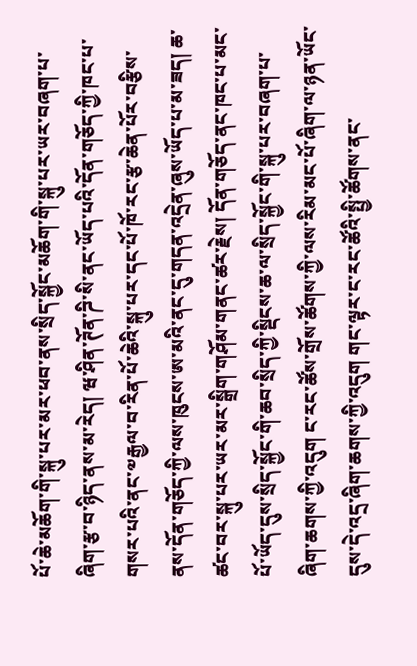པོ་ཆེ་མཆོག་གི་སྐུ་པར་མར་ཕབ་ནས་སྲིད་སྐྱོང་མཆོག་གི་སྐུ་པར་ཡར་བཞག་པ་ཞིག་རྩ་བ་ཉིད་ནས་མ་རེད། ཝ་ཤིན་ཊོན་ཌི་སི་ནང་ཡོད་པའི་དོན་གཅོད་ཀྱི་ཁང་པ་གསར་པའི་ནང་༧རྒྱལ་བ་རིན་པོ་ཆེའི་སྐུ་པར་དང་པོ་ཁོ་རང་རྩ་ཆེན་པོར་བརྩིས་ནས་དོན་གཅོད་ཀྱི་ལས་ཁུངས་ཨ་མའི་ནང་དུ་གདན་འདྲེན་ཞུས་ཡོད་པ་མ་ཟད། ཆ་ཚང་བར་སྐུ་པར་ཡར་མར་སྒྲིག་གཤོམ་གནང་ཚར་རྗེས། དོན་གཅོད་ནང་ཁང་པ་མང་པོ་ཡོད་དུས་སྲིད་སྐྱོང་གི་ཆབ་སྲིད་ཀྱི་སྡིངས་ཆ་ལ་སྲིད་སྐྱོང་གི་སྐུ་པར་བཞག་པ་ཞིག་ཆགས་ཀྱི་འདུག ང་རང་ཚོས་གྲོས་ཚོགས་ཀྱི་ལས་རིམ་མང་པོ་ཞིག་ལ་ཉན་ཡོང་དུས་དེ་འདྲ་ཞིག་ཆགས་ཀྱི་འདུག གང་ལྟར་ང་རང་ཚོའི་སྤྱི་ཚོགས་ནང་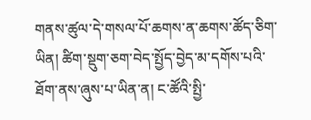གནས་ཚུལ་དེ་གསལ་པོ་ཆགས་ན་ཆགས་ཚོད་ཅིག་ཡིན། ཚིག་སྡུག་ཅག་བེད་སྤྱོད་བྱེད་མ་དགོས་པའི་ཐོག་ནས་ཞུས་པ་ཡིན་ན། ང་ཚོའི་སྤྱི་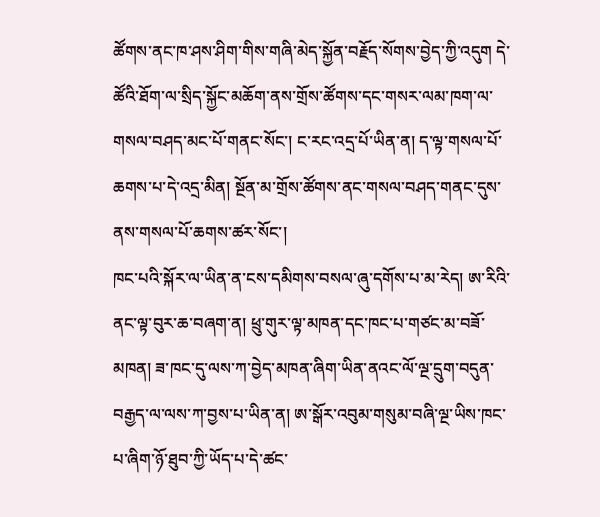ཚོགས་ནང་ཁ་ཤས་ཤིག་གིས་གཞི་མེད་སྐྱོན་བརྗོད་སོགས་བྱེད་ཀྱི་འདུག དེ་ཚོའི་ཐོག་ལ་སྲིད་སྐྱོང་མཆོག་ནས་གྲོས་ཚོགས་དང་གསར་ལམ་ཁག་ལ་གསལ་བཤད་མང་པོ་གནང་སོང་། ང་རང་འདྲ་པོ་ཡིན་ན། ད་ལྟ་གསལ་པོ་ཆགས་པ་དེ་འདྲ་མིན། སྔོན་མ་གྲོས་ཚོགས་ནང་གསལ་བཤད་གནང་དུས་ནས་གསལ་པོ་ཆགས་ཚར་སོང་།
ཁང་པའི་སྐོར་ལ་ཡིན་ན་ངས་དམིགས་བསལ་ཞུ་དགོས་པ་མ་རེད། ཨ་རིའི་ནང་ལྟ་བུར་ཆ་བཞག་ན། ཕྲུ་གུར་ལྟ་མཁན་དང་ཁང་པ་གཙང་མ་བཟོ་མཁན། ཟ་ཁང་དུ་ལས་ཀ་བྱེད་མཁན་ཞིག་ཡིན་ནའང་ལོ་ལྔ་དྲུག་བདུན་བརྒྱད་ལ་ལས་ཀ་བྱས་པ་ཡིན་ན། ཨ་སྒོར་འབུམ་གསུམ་བཞི་ལྔ་ཡིས་ཁང་པ་ཞིག་ཉོ་ཐུབ་ཀྱི་ཡོད་པ་དེ་ཚང་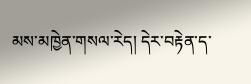མས་མཁྱེན་གསལ་རེད། དེར་བརྟེན་ད་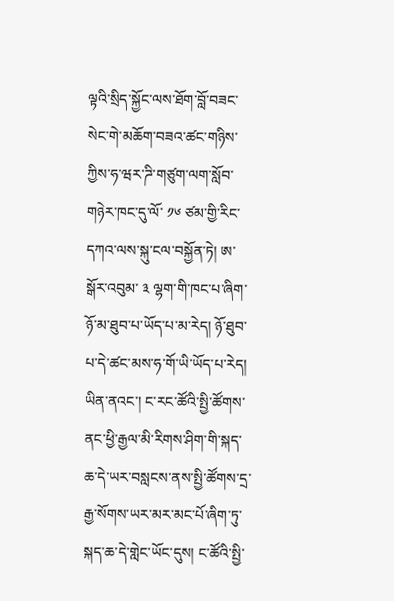ལྟའི་སྲིད་སྐྱོང་ལས་ཐོག་བློ་བཟང་སེང་གེ་མཆོག་བཟའ་ཚང་གཉིས་ཀྱིས་ཧ་ཝར་ཌི་གཙུག་ལག་སློབ་གཉེར་ཁང་དུ་ལོ་ ༡༦ ཙམ་གྱི་རིང་དཀའ་ལས་སྐུ་ངལ་བསྐྱོན་ཏེ། ཨ་སྒོར་འབུམ་ ༣ ལྷག་གི་ཁང་པ་ཞིག་ཉོ་མ་ཐུབ་པ་ཡོད་པ་མ་རེད། ཉོ་ཐུབ་པ་དེ་ཚང་མས་ཧ་གོ་ཡི་ཡོད་པ་རེད། ཡིན་ནའང་། ང་རང་ཚོའི་སྤྱི་ཚོགས་ནང་ཕྱི་རྒྱལ་མི་རིགས་ཤིག་གི་སྐད་ཆ་དེ་ཡར་བསླངས་ནས་སྤྱི་ཚོགས་དྲ་རྒྱ་སོགས་ཡར་མར་མང་པོ་ཞིག་ཏུ་སྐད་ཆ་དེ་གླེང་ཡོང་དུས། ང་ཚོའི་སྤྱི་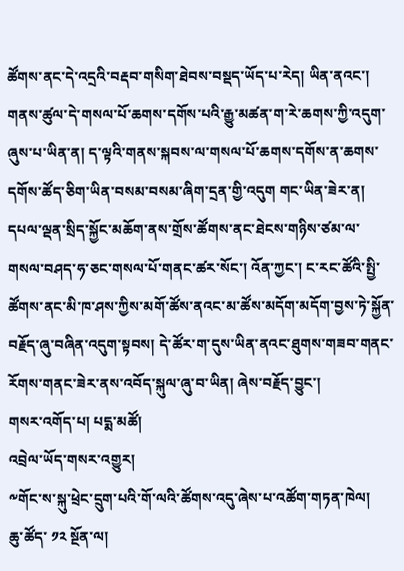ཚོགས་ནང་དེ་འདྲའི་བརྡབ་གསིག་ཐེབས་བསྡད་ཡོད་པ་རེད། ཡིན་ནའང་། གནས་ཚུལ་དེ་གསལ་པོ་ཆགས་དགོས་པའི་རྒྱུ་མཚན་ག་རེ་ཆགས་ཀྱི་འདུག་ཞུས་པ་ཡིན་ན། ད་ལྟའི་གནས་སྐབས་ལ་གསལ་པོ་ཆགས་དགོས་ན་ཆགས་དགོས་ཚོད་ཅིག་ཡིན་བསམ་བསམ་ཞིག་དྲན་གྱི་འདུག གང་ཡིན་ཟེར་ན། དཔལ་ལྡན་སྲིད་སྐྱོང་མཆོག་ནས་གྲོས་ཚོགས་ནང་ཐེངས་གཉིས་ཙམ་ལ་གསལ་བཤད་ཧ་ཅང་གསལ་པོ་གནང་ཚར་སོང་། འོན་ཀྱང་། ང་རང་ཚོའི་སྤྱི་ཚོགས་ནང་མི་ཁ་ཤས་ཀྱིས་མགོ་ཚོས་ནའང་མ་ཚོས་མདོག་མདོག་བྱས་ཏེ་སྐྱོན་བརྗོད་ཞུ་བཞིན་འདུག་སྟབས། དེ་ཚོར་ག་དུས་ཡིན་ནའང་ཐུགས་གཟབ་གནང་རོགས་གནང་ཟེར་ནས་འབོད་སྐུལ་ཞུ་བ་ཡིན། ཞེས་བརྗོད་བྱུང་།
གསར་འགོད་པ། པདྨ་མཚོ།
འབྲེལ་ཡོད་གསར་འགྱུར།
༸གོང་ས་སྐུ་ཕྲེང་དྲུག་པའི་གོ་ལའི་ཚོགས་འདུ་ཞེས་པ་འཚོག་གཏན་ཁེལ།
ཆུ་ཚོད་ ༡༢ སྔོན་ལ།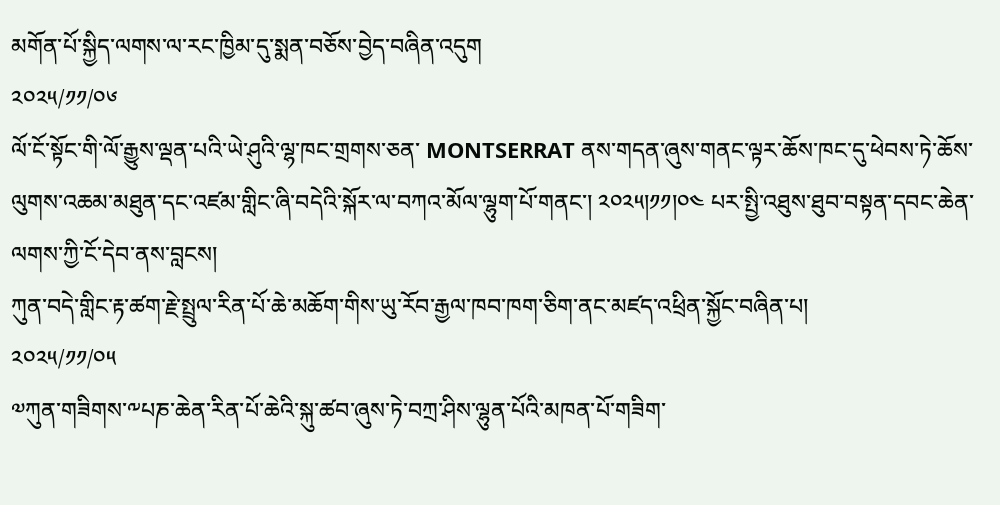མགོན་པོ་སྐྱིད་ལགས་ལ་རང་ཁྱིམ་དུ་སྨན་བཅོས་བྱེད་བཞིན་འདུག
༢༠༢༥/༡༡/༠༦
ལོ་ངོ་སྟོང་གི་ལོ་རྒྱུས་ལྡན་པའི་ཡེ་ཤུའི་ལྷ་ཁང་གྲགས་ཅན་ MONTSERRAT ནས་གདན་ཞུས་གནང་ལྟར་ཆོས་ཁང་དུ་ཕེབས་ཏེ་ཆོས་ལུགས་འཆམ་མཐུན་དང་འཛམ་གླིང་ཞི་བདེའི་སྐོར་ལ་བཀའ་མོལ་ལྷུག་པོ་གནང་། ༢༠༢༥།༡༡།༠༤ པར་སྤྱི་འཐུས་ཐུབ་བསྟན་དབང་ཆེན་ལགས་ཀྱི་ངོ་དེབ་ནས་བླངས།
ཀུན་བདེ་གླིང་རྟ་ཚག་རྗེ་སྤྲུལ་རིན་པོ་ཆེ་མཆོག་གིས་ཡུ་རོབ་རྒྱལ་ཁབ་ཁག་ཅིག་ནང་མཛད་འཕྲིན་སྐྱོང་བཞིན་པ།
༢༠༢༥/༡༡/༠༥
༧ཀུན་གཟིགས་༸པཎ་ཆེན་རིན་པོ་ཆེའི་སྐུ་ཚབ་ཞུས་ཏེ་བཀྲ་ཤིས་ལྷུན་པོའི་མཁན་པོ་གཟིག་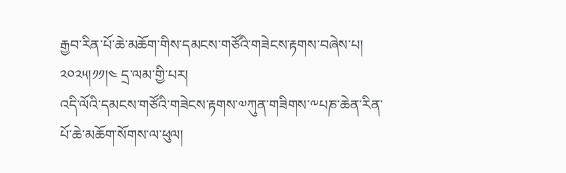རྒྱབ་རིན་པོ་ཆེ་མཆོག་གིས་དམངས་གཙོའི་གཟེངས་རྟགས་བཞེས་པ། ༢༠༢༥།༡༡།༤ དྲ་ལམ་གྱི་པར།
འདི་ལོའི་དམངས་གཙོའི་གཟེངས་རྟགས་༧ཀུན་གཟིགས་༸པཎ་ཆེན་རིན་པོ་ཆེ་མཆོག་སོགས་ལ་ཕུལ།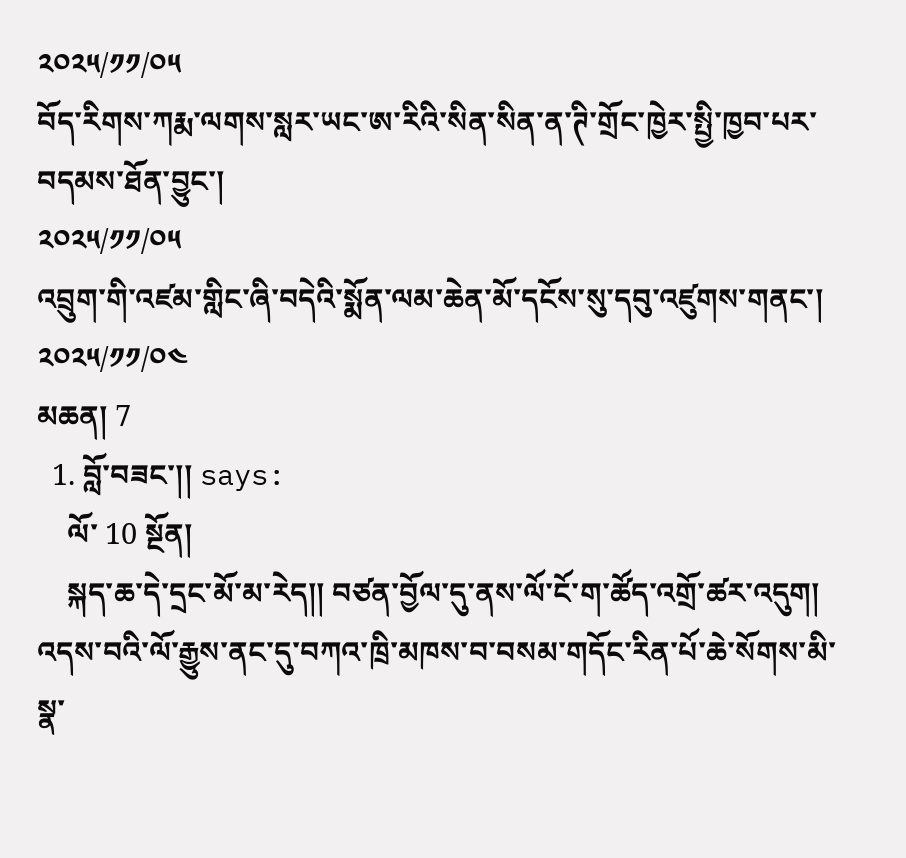༢༠༢༥/༡༡/༠༥
བོད་རིགས་ཀརྨ་ལགས་སླར་ཡང་ཨ་རིའི་སིན་སིན་ན་ཊི་གྲོང་ཁྱེར་སྤྱི་ཁྱབ་པར་བདམས་ཐོན་བྱུང་།
༢༠༢༥/༡༡/༠༥
འབྲུག་གི་འཛམ་གླིང་ཞི་བདེའི་སྨོན་ལམ་ཆེན་མོ་དངོས་སུ་དབུ་འཛུགས་གནང་།
༢༠༢༥/༡༡/༠༤
མཆན། 7
  1. བློ་བཟང་།། says:
    ལོ་ 10 སྔོན།
    སྐད་ཆ་དེ་དྲང་མོ་མ་རེད།། བཙན་བྱོལ་དུ་ནས་ལོ་ངོ་ག་ཚོད་འགྲོ་ཚར་འདུག། འདས་བའི་ལོ་རྒྱུས་ནང་དུ་བཀའ་ཁྲི་མཁས་བ་བསམ་གདོང་རིན་པོ་ཆེ་སོགས་མི་སྣ་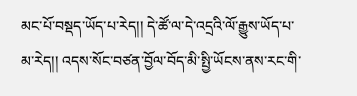མང་པོ་བསྡད་ཡོད་པ་རེད།། དེ་ཚོ་ལ་དེ་འདྲའི་ལོ་རྒྱུས་ཡོད་པ་མ་རེད།། འདས་སོང་བཙན་བྱོལ་བོད་མི་སྤྱི་ཡོངས་ནས་རང་གི་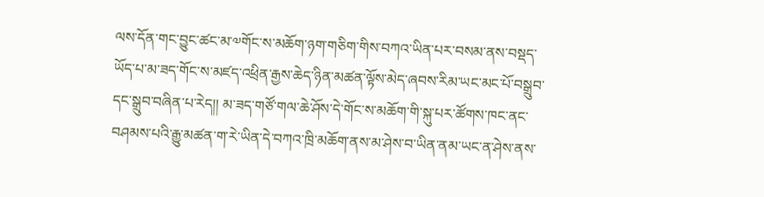ལས་དོན་གང་བྱུང་ཚང་མ་༧གོང་ས་མཆོག་ཉག་གཅིག་གིས་བཀའ་ཡིན་པར་བསམ་ནས་བསྡད་ཡོད་པ་མ་ཟད་གོང་ས་མཛད་འཕྲིན་རྒྱས་ཆེད་ཉིན་མཚན་ལྟོས་མེད་ཞབས་རིམ་ཡང་མང་པོ་བསྒྲུབ་དང་སྒྲུབ་བཞིན་པ་རེད།། མ་ཟད་གཙོ་གལ་ཆེ་ཤོས་དེ་གོང་ས་མཆོག་གི་སྐུ་པར་ཚོགས་ཁང་ནང་བཤམས་པའི་རྒྱུ་མཚན་ག་རེ་ཡིན་དེ་བཀའ་ཁྲི་མཆོག་ནས་མ་ཤེས་བ་ཡིན་ནམ་ཡང་ན་ཤེས་ནས་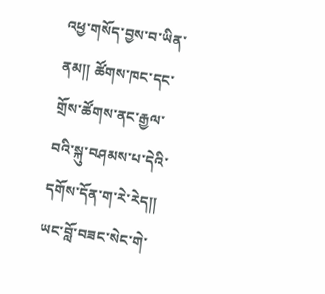འཕྱ་གསོད་བྱས་བ་ཡིན་ནམ།། ཚོགས་ཁང་དང་གྲོས་ཚོགས་ནང་རྒྱལ་བའི་སྐུ་བཤམས་པ་དེའི་དགོས་དོན་ག་རེ་རེད།། ཡང་བློ་བཟང་སེང་གེ་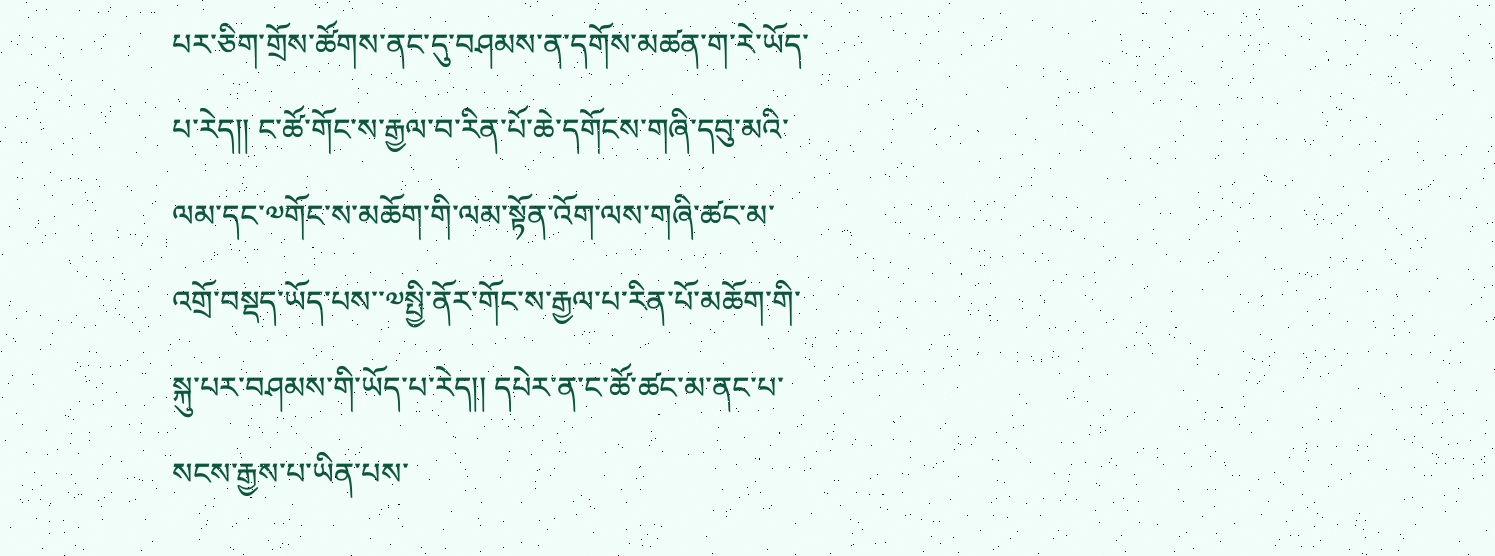པར་ཅིག་གྲོས་ཚོགས་ནང་དུ་བཤམས་ན་དགོས་མཚན་ག་རེ་ཡོད་པ་རེད།། ང་ཚོ་གོང་ས་རྒྱལ་བ་རིན་པོ་ཆེ་དགོངས་གཞི་དབུ་མའི་ལམ་དང་༧གོང་ས་མཆོག་གི་ལམ་སྟོན་འོག་ལས་གཞི་ཚང་མ་འགྲོ་བསྡད་ཡོད་པས་་༧སྤྱི་ནོར་གོང་ས་རྒྱལ་པ་རིན་པོ་མཆོག་གི་སྐུ་པར་བཤམས་གི་ཡོད་པ་རེད།། དཔེར་ན་ང་ཚོ་ཚང་མ་ནང་པ་སངས་རྒྱས་པ་ཡིན་པས་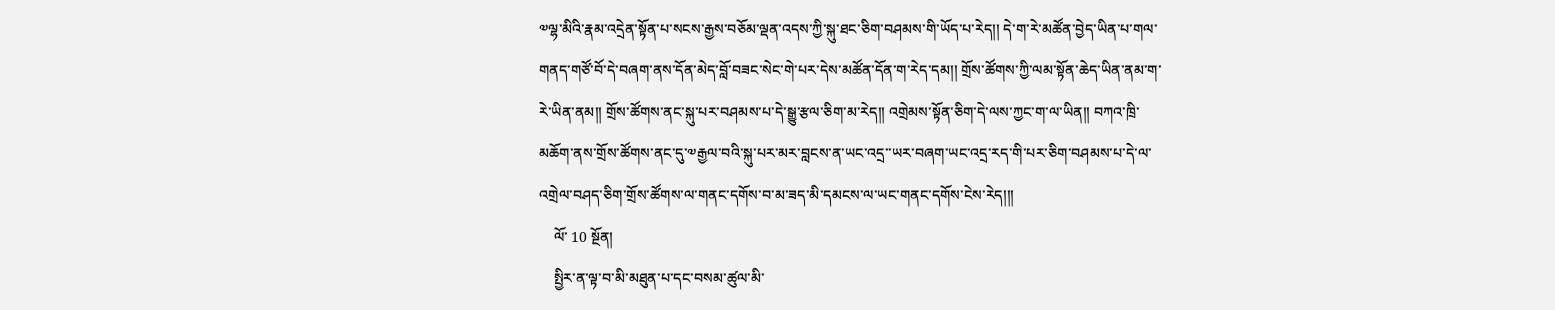༧ལྷ་མིའི་རྣམ་འདྲེན་སྟོན་པ་སངས་རྒྱས་བཅོམ་ལྡན་འདས་ཀྱི་སྐུ་ཐང་ཅིག་བཤམས་གི་ཡོད་པ་རེད།། དེ་ག་རེ་མཚོན་བྱེད་ཡིན་པ་གལ་གནད་གཙོ་བོ་དེ་བཞག་ནས་དོན་མེད་བློ་བཟང་སེང་གེ་པར་དེས་མཚོན་དོན་ག་རེད་དམ།། གྲོས་ཚོགས་ཀྱི་ལམ་སྟོན་ཆེད་ཡིན་ནམ་ག་རེ་ཡིན་ནམ།། གྲོས་ཚོགས་ནང་སྐུ་པར་བཤམས་པ་དེ་སྒྱུ་རྩལ་ཅིག་མ་རེད།། འགྲེམས་སྟོན་ཅིག་དེ་ལས་ཀྱང་ག་ལ་ཡིན།། བཀའ་ཁྲི་མཆོག་ནས་གྲོས་ཚོགས་ནང་དུ་༧རྒྱལ་བའི་སྐུ་པར་མར་བླངས་ན་ཡང་འདྲ་་ཡར་བཞག་ཡང་འདྲ་རད་གི་པར་ཅིག་བཤམས་པ་དེ་ལ་འགྲེལ་བཤད་ཅིག་གྲོས་ཚོགས་ལ་གནང་དགོས་བ་མ་ཟད་མི་དམངས་ལ་ཡང་གནང་དགོས་ངེས་རེད།།།
    ལོ་ 10 སྔོན།
    སྤྱིར་ན་ལྟ་བ་མི་མཐུན་པ་དང་བསམ་ཚུལ་མི་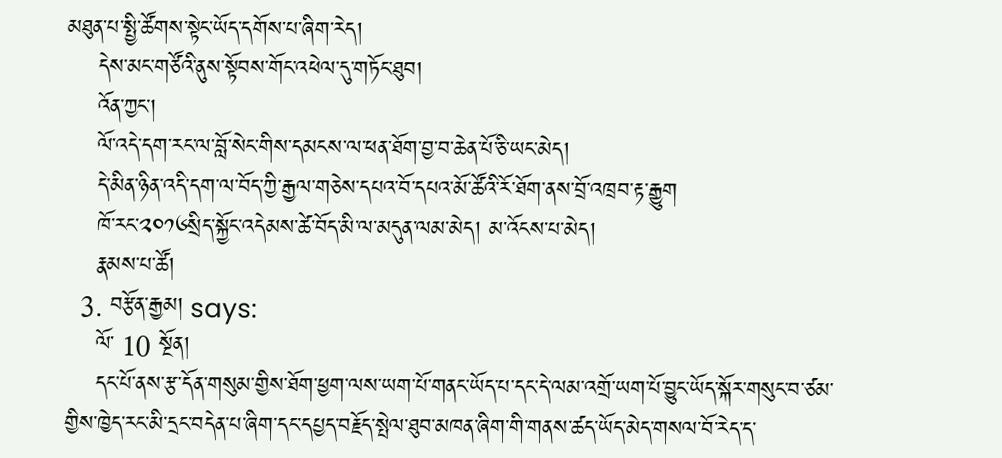མཐུན་པ་སྤྱི་ཚོགས་སྟེང་ཡོད་དགོས་པ་ཞིག་རེད།
    དེས་མང་གཙོའི་ནུས་སྟོབས་གོང་འཕེལ་དུ་གཏོང་ཐུབ།
    འོན་ཀྱང་།
    ལོ་འདེ་དག་རང་ལ་བློ་སེང་གིས་དམངས་ལ་ཕན་ཐོག་བྱ་བ་ཆེན་པོ་ཅི་ཡང་མེད།
    དེ་མིན་ཉིན་འདི་དག་ལ་བོད་ཀྱི་རྒྱལ་གཅེས་དཔའ་བོ་དཔའ་མོ་ཚོའི་རོ་ཐོག་ནས་བྲོ་འཁྲབ་རྟ་རྒྱུག
    ཁོ་རང་༢༠༡༦སྲིད་སྐྱོང་འདེམས་ཚེ་བོད་མི་ལ་མདུན་ལམ་མེད། མ་འོངས་པ་མེད།
    རྣམས་པ་ཚོ།
  3. བརྩོན་རྒྱམ། says:
    ལོ་ 10 སྔོན།
    དང་པོ་ནས་རྩ་དོན་གསུམ་གྱིས་ཐོག་ཕྱག་ལས་ཡག་པོ་གནང་ཡོད་པ་དང་དེ་ལམ་འགྲོ་ཡག་པོ་བྱུང་ཡོད་སྐོར་གསུང་བ་ཙམ་གྱིས་ཁྱེད་རང་མི་དྲང་བདེན་པ་ཞིག་དང་དཔྱད་བརྗོད་སྤེལ་ཐུབ་མཁན་ཞིག་གི་གནས་ཚད་ཡོད་མེད་གསལ་བོ་རེད་ད་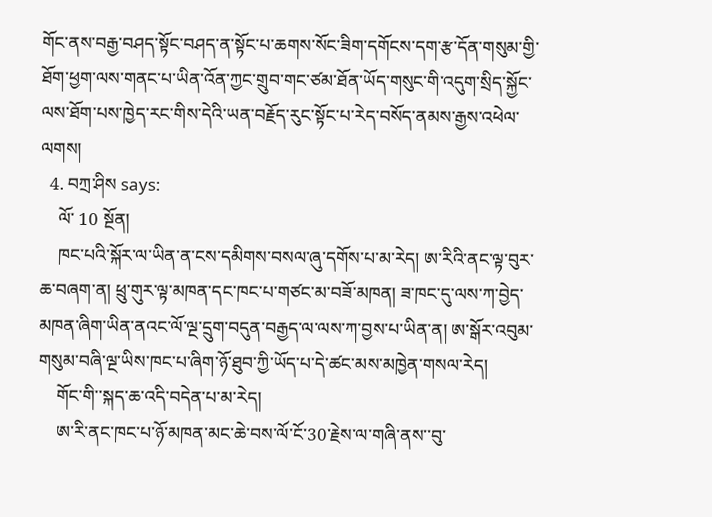གོང་ནས་བརྒྱ་བཤད་སྟོང་བཤད་ན་སྟོང་པ་ཆགས་སོང་ཟིག་དགོངས་དག་རྩ་དོན་གསུམ་གྱི་ཐོག་ཕྱག་ལས་གནང་པ་ཡིན་འོན་ཀྱང་གྲུབ་གང་ཙམ་ཐོན་ཡོད་གསུང་གི་འདུག་སྲིད་སྐྱོང་ལས་ཐོག་པས་ཁྱེད་རང་གིས་དེའི་ཡན་བརྗོད་རུང་སྟོང་པ་རེད་བསོད་ནམས་རྒྱས་འཕེལ་ལགས།
  4. བཀྲ་ཤིས says:
    ལོ་ 10 སྔོན།
    ཁང་པའི་སྐོར་ལ་ཡིན་ན་ངས་དམིགས་བསལ་ཞུ་དགོས་པ་མ་རེད། ཨ་རིའི་ནང་ལྟ་བུར་ཆ་བཞག་ན། ཕྲུ་གུར་ལྟ་མཁན་དང་ཁང་པ་གཙང་མ་བཟོ་མཁན། ཟ་ཁང་དུ་ལས་ཀ་བྱེད་མཁན་ཞིག་ཡིན་ནའང་ལོ་ལྔ་དྲུག་བདུན་བརྒྱད་ལ་ལས་ཀ་བྱས་པ་ཡིན་ན། ཨ་སྒོར་འབུམ་གསུམ་བཞི་ལྔ་ཡིས་ཁང་པ་ཞིག་ཉོ་ཐུབ་ཀྱི་ཡོད་པ་དེ་ཚང་མས་མཁྱེན་གསལ་རེད།
    གོང་གི་་སྐད་ཆ་འདི་བདེན་པ་མ་རེད།
    ཨ་རི་ནང་ཁང་པ་ཉོ་མཁན་མང་ཆེ་བས་ལོ་ངོ་30་རྗེས་ལ་གཞི་ནས་་བུ་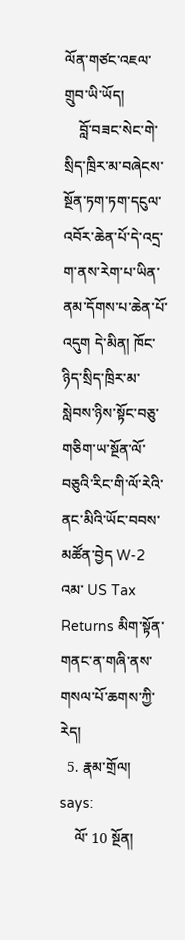ལོན་གཙང་འཇལ་གྲུབ་ཡི་ཡོད།
    བློ་བཟང་སེང་གེ་སྲིད་ཁྲིར་མ་བཞེངས་སྔོན་ཏག་ཏག་དངུལ་འབོར་ཆེན་པོ་དེ་འདྲ་ག་ནས་རེག་པ་ཡིན་ནམ་དོགས་པ་ཆེན་པོ་འདུག དེ་མིན། ཁོང་ཉིད་སྲིད་ཁྲིར་མ་སླེབས་ཉིས་སྟོང་བཅུ་གཅིག་ཡ་སྔོན་ལོ་བཅུའི་རིང་གི་ལོ་རེའི་ནང་མིའི་ཡོང་བབས་མཚོན་བྱེད W-2 འམ་ US Tax Returns མིག་སྟོན་གནང་ན་གཞི་ནས་གསལ་པོ་ཆགས་ཀྱི་རེད།
  5. རྣམ་གྲོལ། says:
    ལོ་ 10 སྔོན།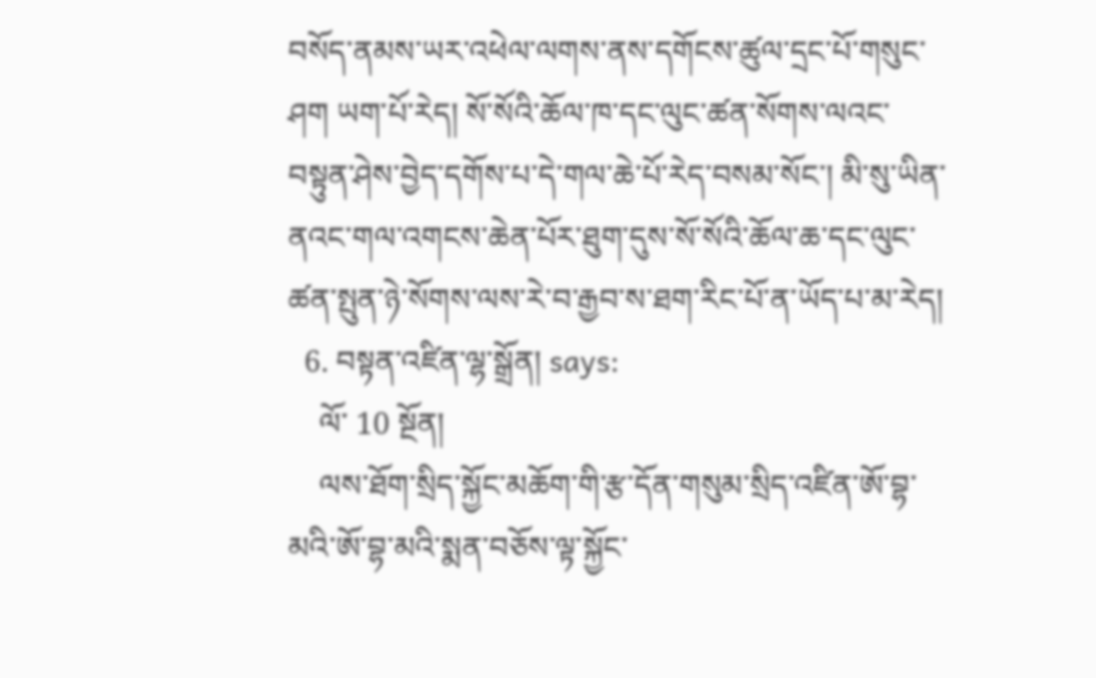བསོད་ནམས་ཡར་འཕེལ་ལགས་ནས་དགོངས་ཚུལ་དྲང་པོ་གསུང་ཤག ཡག་པོ་རེད། སོ་སོའི་ཆོལ་ཁ་དང་ལུང་ཚན་སོགས་ལའང་བསྟུན་ཤེས་བྱེད་དགོས་པ་དེ་གལ་ཆེ་པོ་རེད་བསམ་སོང་། མི་སུ་ཡིན་ནའང་གལ་འགངས་ཆེན་པོར་ཐུག་དུས་སོ་སོའི་ཆོལ་ཆ་དང་ལུང་ཚན་སྤུན་ཉེ་སོགས་ལས་རེ་བ་རྒྱབ་ས་ཐག་རིང་པོ་ན་ཡོད་པ་མ་རེད།
  6. བསྟན་འཛིན་ལྷ་སྒྲོན། says:
    ལོ་ 10 སྔོན།
    ལས་ཐོག་སྲིད་སྐྱོང་མཆོག་གི་རྩ་དོན་གསུམ་སྲིད་འཛིན་ཨོ་བྷ་མའི་ཨོ་བྷ་མའི་སྨན་བཅོས་ལྟ་སྐྱོང་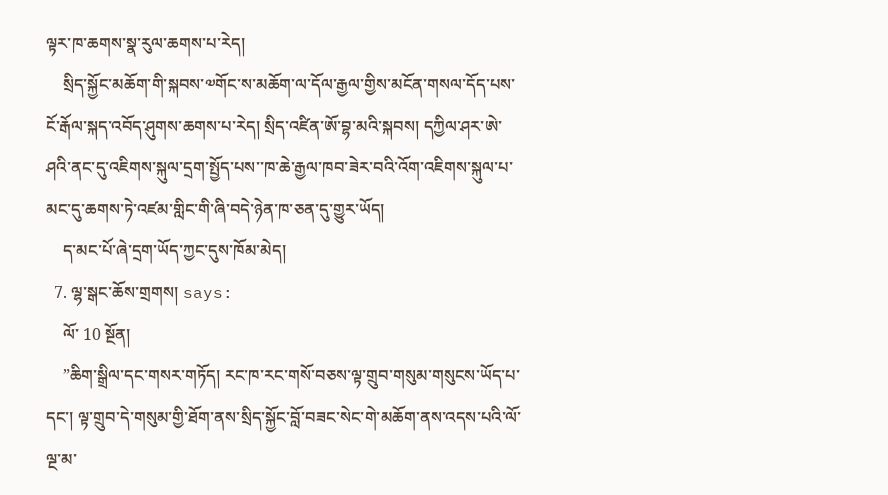ལྟར་ཁ་ཆགས་སྣ་རུལ་ཆགས་པ་རེད།
    སྲིད་སྐྱོང་མཆོག་གི་སྐབས་༧གོང་ས་མཆོག་ལ་དོལ་རྒྱལ་གྱིས་མངོན་གསལ་དོད་པས་ངོ་རྒོལ་སྐད་འབོད་ཤུགས་ཆགས་པ་རེད། སྲིད་འཛིན་ཨོ་བྷ་མའི་སྐབས། དཀྱིལ་ཤར་ཨེ་ཤའི་ནང་དུ་འཇིགས་སྐུལ་དྲག་སྤྱོད་པས་་ཁ་ཆེ་རྒྱལ་ཁབ་ཟེར་བའི་འོག་འཇིགས་སྐུལ་པ་མང་དུ་ཆགས་ཏེ་འཛམ་གླིང་གི་ཞི་བདེ་ཉེན་ཁ་ཅན་དུ་གྱུར་ཡོད།
    ད་མང་པོ་ཞེ་དྲག་ཡོད་ཀྱང་དུས་ཁོམ་མེད།
  7. ལྷ་སྒང་ཆོས་གྲགས། says:
    ལོ་ 10 སྔོན།
    ”ཆིག་སྒྲིལ་དང་གསར་གཏོད། རང་ཁ་རང་གསོ་བཅས་ལྟ་གྲུབ་གསུམ་གསུངས་ཡོད་པ་དང་། ལྟ་གྲུབ་དེ་གསུམ་གྱི་ཐོག་ནས་སྲིད་སྐྱོང་བློ་བཟང་སེང་གེ་མཆོག་ནས་འདས་པའི་ལོ་ལྔ་མ་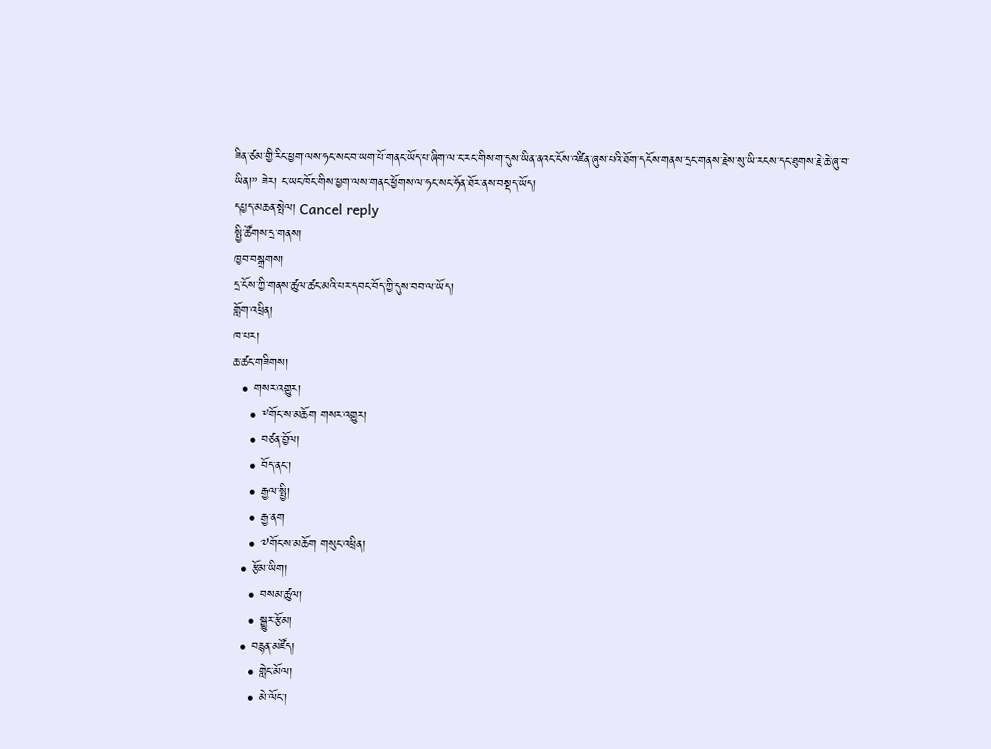ཟིན་ཙམ་གྱི་རིང་ཕྱག་ལས་ཧང་སང་བ་ཡག་པོ་གནང་ཡོད་པ་ཞིག་ལ་ང་རང་གིས་ག་དུས་ཡིན་ནའང་ངོས་འཛིན་ཞུས་པའི་ཐོག་དངོས་གནས་དྲང་གནས་རྗེས་སུ་ཡི་རངས་དང་ཐུགས་རྗེ་ཆེ་ཞུ་བ་ཡིན།” ཟེར། ང་ཡང་ཁོང་གིས་ཕྱག་ལས་གནང་ཕྱོགས་ལ་ཧང་སང་ཧོན་ཐོར་ནས་བསྡད་ཡོད།
དཔྱད་མཆན་སྤེལ། Cancel reply
སྤྱི་ཚོགས་དྲ་གནས།
ཁྱབ་བསྒྲགས།
དྲ་ངོས་ཀྱི་གནས་ཚུལ་ཚང་མའི་པར་དབང་བོད་ཀྱི་དུས་བབ་ལ་ཡོད།
གློག་འཕྲིན།
ཁ་པར།
ཆ་ཚང་གཟིགས།
  • གསར་འགྱུར།
    • ༸གོང་ས་མཆོག གསར་འགྱུར།
    • བཙན་བྱོལ།
    • བོད་ནང་།
    • རྒྱལ་སྤྱི།
    • རྒྱ་ནག
    • ༧གོང་ས་མཆོག གསུང་འཕྲིན།
  • རྩོམ་ཡིག།
    • བསམ་ཚུལ།
    • སྒྱུར་རྩོམ།
  • བརྙན་མཛོད།
    • གླེང་མོལ།
    • མེ་ལོང་།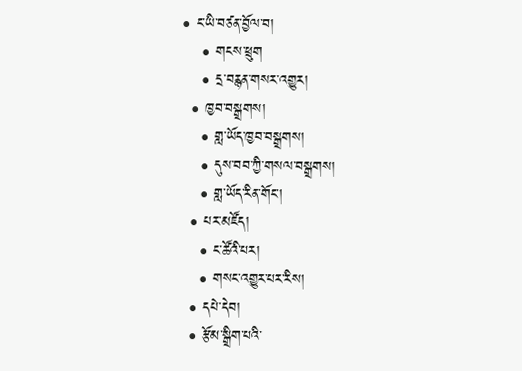• ང་ཡི་བཙན་བྱོལ་བ།
    • གངས་ཕྲུག
    • དྲ་བརྙན་གསར་འགྱུར།
  • ཁྱབ་བསྒྲགས།
    • གླ་ཡོད་ཁྱབ་བསྒྲགས།
    • དུས་བབ་ཀྱི་གསལ་བསྒྲགས།
    • གླ་ཡོད་རིན་གོང་།
  • པར་མཛོད།
    • ང་ཚོའི་པར།
    • གསང་འགྱུར་པར་རིས།
  • དཔེ་དེབ།
  • རྩོམ་སྒྲིག་པའི་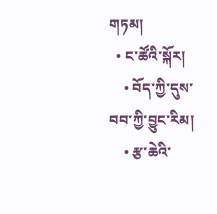གཏམ།
  • ང་ཚོའི་སྐོར།
    • བོད་ཀྱི་དུས་བབ་ཀྱི་བྱུང་རིམ།
    • རྩ་ཆེའི་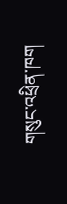གསུང་འཕྲིན་ཁག